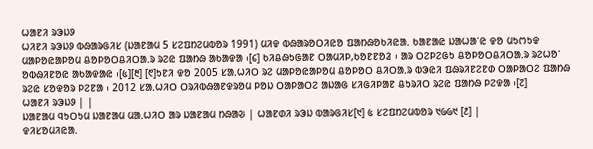ᱦᱟᱱᱤ ᱨᱳᱡᱽ
ᱦᱤᱱᱤ ᱨᱳᱡᱽ ᱵᱷᱟᱨᱜᱤᱥ (ᱡᱟᱱᱟᱢ 5 ᱥᱮᱯᱴᱮᱢᱵᱚᱨ 1991) ᱢᱤᱫ ᱵᱷᱟᱨᱚᱛᱤᱭᱚ ᱯᱟᱴᱷᱚᱠᱤᱭᱟᱹ ᱠᱟᱱᱟᱭ ᱡᱟᱦᱟᱸᱭ ᱫᱚ ᱢᱩᱬᱩᱫ ᱢᱟᱞᱚᱭᱟᱞᱚᱢ ᱪᱚᱞᱚᱛᱪᱤᱛᱟᱹᱨ ᱨᱮᱭ ᱯᱟᱴᱷ ᱟᱠᱟᱫᱟ ᱾[᱔] ᱠᱤᱪᱷᱩᱜᱟᱱ ᱛᱟᱢᱤᱞ,ᱠᱚᱱᱱᱚᱲ ᱾ ᱟᱨ ᱛᱮᱞᱮᱜᱩ ᱪᱚᱞᱚᱛᱪᱤᱛᱟᱹᱨ ᱨᱮᱦᱚᱸ ᱚᱵᱷᱤᱱᱚᱭ ᱟᱠᱟᱫᱟᱭ ᱾[᱕][᱓] [᱖]ᱩᱱᱤ ᱫᱚ 2005 ᱥᱟᱹᱦᱤᱛ ᱨᱮ ᱢᱟᱞᱚᱭᱟᱞᱚᱢ ᱪᱚᱞᱚᱛ ᱪᱤᱛᱟᱹᱨ ᱵᱳᱭᱤ ᱯᱷᱨᱤᱱᱮᱱᱰ ᱛᱟᱞᱟᱛᱮ ᱯᱟᱴᱷ ᱨᱮᱭ ᱥᱚᱫᱚᱨ ᱞᱮᱱᱟ ᱾ 2012 ᱥᱟᱹᱦᱤᱛ ᱛᱨᱤᱵᱷᱟᱱᱫᱨᱚᱢ ᱞᱚᱡ ᱛᱟᱞᱟᱛᱮ ᱟᱡᱟᱜ ᱥᱤᱜᱤᱞᱟᱱ ᱪᱩᱨᱤᱛ ᱨᱮᱭ ᱯᱟᱴᱷ ᱞᱮᱫᱟ ᱾[᱗]
ᱦᱟᱱᱤ ᱨᱳᱡᱽ | |
ᱡᱟᱱᱟᱢ ᱧᱩᱛᱩᱢ ᱡᱟᱱᱟᱢ ᱢᱟᱹᱦᱤᱛ ᱟᱨ ᱡᱟᱱᱟᱢ ᱴᱷᱟᱶ | ᱦᱟᱱᱰᱤ ᱨᱳᱡ ᱵᱟᱨᱜᱤᱥ[᱑] ᱕ ᱥᱮᱯᱴᱮᱢᱵᱚᱨ ᱑᱙᱙᱑ [᱒] |
ᱫᱤᱥᱚᱢᱤᱭᱟᱹ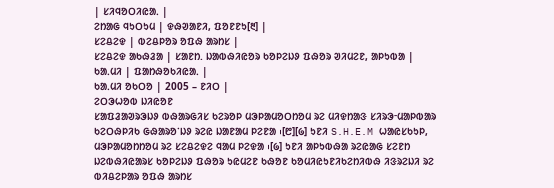| ᱥᱤᱧᱚᱛᱤᱭᱟᱹ |
ᱮᱴᱟᱜ ᱧᱩᱛᱩᱢ | ᱫᱷᱣᱟᱱᱤ, ᱯᱚᱱᱱᱩ[᱓] |
ᱥᱮᱪᱮᱫ | ᱵᱮᱪᱞᱚᱨ ᱚᱯᱷ ᱟᱨᱴᱥ |
ᱥᱮᱪᱮᱫ ᱟᱠᱷᱲᱟ | ᱥᱟᱱᱴ. ᱡᱟᱵᱷᱤᱭᱚᱨ ᱠᱚᱞᱮᱡᱽ ᱯᱷᱚᱨ ᱣᱤᱢᱮᱱ, ᱟᱞᱩᱵᱟ |
ᱠᱟᱹᱢᱤ | ᱯᱟᱴᱷᱚᱠᱤᱭᱟᱹ |
ᱠᱟᱹᱢᱤ ᱚᱠᱛᱚ | 2005 – ᱱᱤᱛ |
ᱮᱛᱳᱦᱚᱵ ᱡᱤᱭᱚᱱ
ᱥᱟᱯᱲᱟᱣᱨᱳᱡᱽ ᱵᱷᱟᱨᱜᱤᱥ ᱠᱮᱨᱚᱞ ᱢᱳᱞᱟᱢᱚᱛᱴᱚᱢ ᱨᱮ ᱢᱤᱫᱴᱟᱝ ᱥᱤᱨᱳᱼᱢᱟᱞᱵᱟᱨ ᱠᱮᱛᱷᱞᱤᱠ ᱜᱷᱟᱨᱚᱸᱡᱽ ᱨᱮᱭ ᱡᱟᱱᱟᱢ ᱞᱮᱱᱟ ᱾[᱘][᱙] ᱩᱱᱤ S.H.E.M ᱦᱟᱭᱥᱠᱩᱞ, ᱢᱳᱞᱟᱢᱚᱴᱴᱚᱢ ᱨᱮ ᱥᱮᱪᱮᱫᱮ ᱧᱟᱢ ᱞᱮᱫᱟ ᱾[᱙] ᱩᱱᱤ ᱟᱞᱩᱵᱷᱟ ᱨᱮᱭᱟᱜ ᱥᱮᱱᱴ ᱡᱮᱵᱷᱤᱭᱟᱨᱥ ᱠᱚᱞᱮᱡᱽ ᱯᱷᱚᱨ ᱩᱭᱢᱮᱱ ᱠᱷᱚᱱ ᱠᱚᱢᱤᱭᱩᱱᱤᱠᱮᱴᱤᱵᱷ ᱤᱝᱨᱮᱡᱤ ᱨᱮ ᱵᱤᱪᱮᱞᱟᱨ ᱚᱯᱷ ᱟᱨᱴᱥ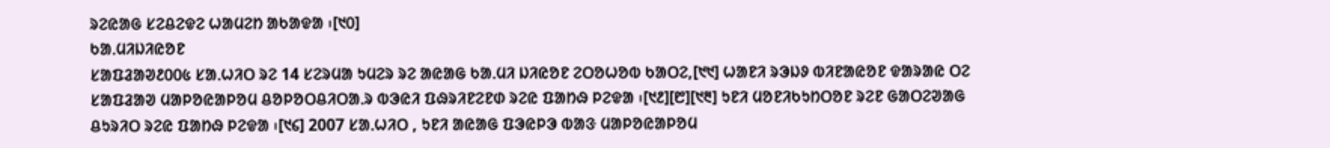ᱨᱮᱭᱟᱜ ᱥᱮᱪᱮᱫᱮ ᱦᱟᱢᱮᱴ ᱟᱠᱟᱫᱟ ᱾[᱑᱐]
ᱠᱟᱹᱢᱤᱡᱤᱭᱚᱱ
ᱥᱟᱯᱲᱟᱣ᱒᱐᱐᱕ ᱥᱟᱹᱦᱤᱛ ᱨᱮ 14 ᱥᱮᱨᱢᱟ ᱩᱢᱮᱨ ᱨᱮ ᱟᱭᱟᱜ ᱠᱟᱹᱢᱤ ᱡᱤᱭᱚᱱ ᱮᱛᱚᱦᱚᱵ ᱠᱟᱛᱮ,[᱑᱑] ᱦᱟᱱᱤ ᱨᱳᱡᱽ ᱵᱤᱱᱟᱭᱚᱱ ᱫᱟᱨᱟᱭ ᱛᱮ ᱥᱟᱯᱲᱟᱣ ᱢᱟᱞᱚᱭᱟᱞᱚᱢ ᱪᱚᱞᱚᱛᱪᱤᱛᱟᱹᱨ ᱵᱳᱭᱤ ᱯᱷᱨᱤᱱᱮᱱᱰ ᱨᱮᱭ ᱯᱟᱴᱷ ᱞᱮᱫᱟ ᱾[᱑᱒][᱘][᱑᱓] ᱩᱱᱤ ᱢᱚᱱᱤᱠᱩᱴᱛᱚᱱ ᱨᱮᱱ ᱜᱟᱛᱮᱣᱟᱜ ᱪᱩᱨᱤᱛ ᱨᱮᱭ ᱯᱟᱴᱷ ᱞᱮᱫᱟ ᱾[᱑᱔] 2007 ᱥᱟᱹᱦᱤᱛ , ᱩᱱᱤ ᱟᱭᱟᱜ ᱯᱳᱭᱞᱳ ᱵᱟᱝ ᱢᱟᱞᱚᱭᱟᱞᱚᱢ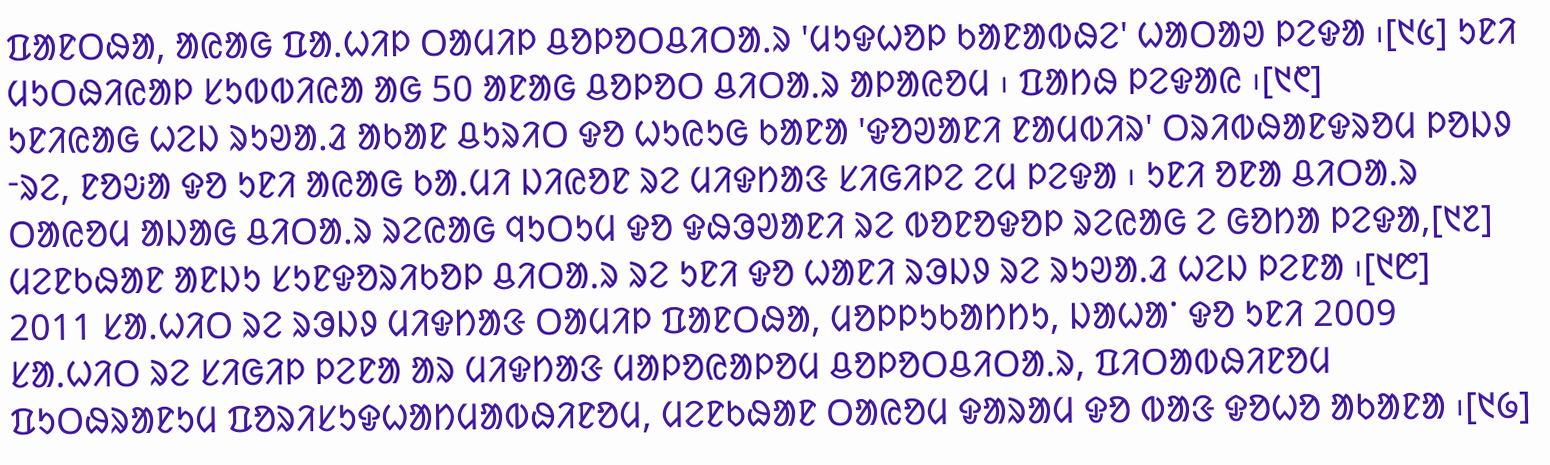ᱯᱟᱱᱛᱷᱟ, ᱟᱭᱟᱜ ᱯᱟᱹᱦᱤᱞ ᱛᱟᱢᱤᱞ ᱪᱚᱞᱚᱛᱪᱤᱛᱟᱹᱨ 'ᱢᱩᱫᱦᱚᱞ ᱠᱟᱱᱟᱵᱷᱮ' ᱦᱟᱛᱟᱣ ᱞᱮᱫᱟ ᱾[᱑᱕] ᱩᱱᱤ ᱢᱩᱛᱷᱤᱭᱟᱞ ᱥᱩᱵᱵᱤᱭᱟ ᱟᱜ 50 ᱟᱱᱟᱜ ᱪᱚᱞᱚᱛ ᱪᱤᱛᱟᱹᱨ ᱟᱞᱟᱭᱚᱢ ᱾ ᱯᱟᱴᱷ ᱞᱮᱫᱟᱭ ᱾[᱑᱖]
ᱩᱱᱤᱭᱟᱜ ᱦᱮᱡ ᱨᱩᱣᱟᱹᱲ ᱟᱠᱟᱱ ᱪᱩᱨᱤᱛ ᱫᱚ ᱦᱩᱭᱩᱜ ᱠᱟᱱᱟ 'ᱫᱚᱣᱟᱱᱤ ᱱᱟᱢᱵᱤᱨ' ᱛᱨᱤᱵᱷᱟᱱᱫᱨᱚᱢ ᱞᱚᱡᱽ ᱼᱨᱮ, ᱱᱚᱶᱟ ᱫᱚ ᱩᱱᱤ ᱟᱭᱟᱜ ᱠᱟᱹᱢᱤ ᱡᱤᱭᱚᱱ ᱨᱮ ᱢᱤᱫᱴᱟᱝ ᱥᱤᱜᱤᱞᱮ ᱮᱢ ᱞᱮᱫᱟ ᱾ ᱩᱱᱤ ᱚᱱᱟ ᱪᱤᱛᱟᱹᱨ ᱛᱟᱭᱚᱢ ᱟᱡᱟᱜ ᱪᱤᱛᱟᱹᱨ ᱨᱮᱭᱟᱜ ᱧᱩᱛᱩᱢ ᱫᱚ ᱫᱷᱳᱣᱟᱱᱤ ᱨᱮ ᱵᱚᱱᱚᱫᱚᱞ ᱨᱮᱭᱟᱜ ᱮ ᱜᱚᱴᱟ ᱞᱮᱫᱟ,[᱑᱗] ᱢᱮᱱᱠᱷᱟᱱ ᱟᱱᱡᱩ ᱥᱩᱱᱫᱚᱨᱤᱠᱚᱞ ᱪᱤᱛᱟᱹᱨ ᱨᱮ ᱩᱱᱤ ᱫᱚ ᱦᱟᱱᱤ ᱨᱳᱡᱽ ᱨᱮ ᱨᱩᱣᱟᱹᱲ ᱦᱮᱡ ᱞᱮᱱᱟ ᱾[᱑᱘]
2011 ᱥᱟᱹᱦᱤᱛ ᱨᱮ ᱨᱳᱡᱽ ᱢᱤᱫᱴᱟᱝ ᱛᱟᱢᱤᱞ ᱯᱟᱱᱛᱷᱟ, ᱢᱚᱞᱞᱩᱠᱟᱴᱴᱩ, ᱡᱟᱦᱟᱸ ᱫᱚ ᱩᱱᱤ 2009 ᱥᱟᱹᱦᱤᱛ ᱨᱮ ᱥᱤᱜᱤᱞ ᱞᱮᱱᱟ ᱟᱨ ᱢᱤᱫᱴᱟᱝ ᱢᱟᱞᱚᱭᱟᱞᱚᱢ ᱪᱚᱞᱚᱛᱪᱤᱛᱟᱹᱨ, ᱯᱤᱛᱟᱵᱷᱤᱱᱚᱢ ᱯᱩᱛᱷᱨᱟᱱᱩᱢ ᱯᱚᱨᱤᱥᱩᱫᱦᱟᱴᱢᱟᱵᱷᱤᱱᱚᱢ, ᱢᱮᱱᱠᱷᱟᱱ ᱛᱟᱭᱚᱢ ᱫᱟᱨᱟᱢ ᱫᱚ ᱵᱟᱝ ᱫᱚᱦᱚ ᱟᱠᱟᱱᱟ ᱾[᱑᱙]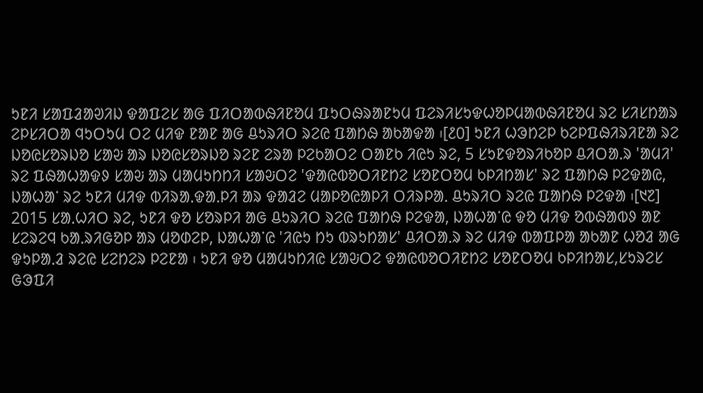ᱩᱱᱤ ᱥᱟᱯᱲᱟᱣᱤᱡ ᱫᱟᱯᱮᱥ ᱟᱜ ᱯᱤᱛᱟᱵᱷᱤᱱᱚᱢ ᱯᱩᱛᱷᱨᱟᱱᱩᱢ ᱯᱮᱨᱤᱥᱩᱫᱦᱚᱞᱢᱟᱵᱷᱤᱱᱚᱢ ᱨᱮ ᱥᱤᱥᱴᱟᱨ ᱮᱞᱥᱤᱛᱟ ᱧᱩᱛᱩᱢ ᱛᱮ ᱢᱤᱫ ᱱᱟᱱ ᱟᱜ ᱪᱩᱨᱤᱛ ᱨᱮᱭ ᱯᱟᱴᱷ ᱟᱠᱟᱫᱟ ᱾[᱒᱐] ᱩᱱᱤ ᱦᱳᱴᱮᱞ ᱠᱮᱞᱯᱷᱤᱨᱤᱱᱟ ᱨᱮ ᱡᱚᱭᱥᱚᱨᱡᱚ ᱥᱟᱶ ᱟᱨ ᱡᱚᱭᱥᱚᱨᱡᱚ ᱨᱮᱱ ᱮᱨᱟ ᱞᱮᱠᱟᱛᱮ ᱛᱟᱱᱠ ᱤᱭᱩ ᱨᱮ, 5 ᱥᱩᱱᱫᱚᱨᱤᱠᱚᱞ ᱪᱤᱛᱟᱹᱨ 'ᱟᱢᱤ' ᱨᱮ ᱯᱷᱟᱦᱟᱫᱽ ᱥᱟᱶ ᱟᱨ ᱢᱟᱢᱩᱴᱴᱤ ᱥᱟᱶᱛᱮ 'ᱫᱟᱭᱵᱚᱛᱤᱱᱴᱮ ᱥᱚᱱᱛᱚᱢ ᱠᱞᱤᱴᱟᱥ' ᱨᱮ ᱯᱟᱴᱷ ᱞᱮᱫᱟᱭ, ᱡᱟᱦᱟᱸ ᱨᱮ ᱩᱱᱤ ᱢᱤᱫ ᱵᱤᱨᱟᱹᱫᱟᱹᱞᱤ ᱟᱨ ᱫᱟᱲᱮ ᱢᱟᱞᱚᱭᱟᱞᱤ ᱛᱤᱨᱞᱟᱹ ᱪᱩᱨᱤᱛ ᱨᱮᱭ ᱯᱟᱴᱷ ᱞᱮᱫᱟ ᱾[᱑᱗]
2015 ᱥᱟᱹᱦᱤᱛ ᱨᱮ, ᱩᱱᱤ ᱫᱚ ᱥᱚᱨᱞᱤ ᱟᱜ ᱪᱩᱨᱤᱛ ᱨᱮᱭ ᱯᱟᱴᱷ ᱞᱮᱫᱟ, ᱡᱟᱦᱟᱸᱭ ᱫᱚ ᱢᱤᱫ ᱚᱵᱷᱟᱵᱽ ᱟᱱ ᱥᱮᱨᱮᱧ ᱠᱟᱹᱨᱤᱜᱚᱞ ᱟᱨ ᱢᱚᱰᱮᱞ, ᱡᱟᱦᱟᱸᱭ 'ᱤᱭᱩ ᱴᱩ ᱵᱨᱩᱴᱟᱥ' ᱪᱤᱛᱟᱹᱨ ᱨᱮ ᱢᱤᱫ ᱵᱟᱯᱞᱟ ᱟᱠᱟᱱ ᱦᱚᱲ ᱟᱜ ᱫᱩᱞᱟᱹᱲ ᱨᱮᱭ ᱥᱮᱴᱮᱨ ᱞᱮᱱᱟ ᱾ ᱩᱱᱤ ᱫᱚ ᱢᱟᱢᱩᱴᱤᱭ ᱥᱟᱶᱛᱮ ᱫᱟᱭᱵᱚᱛᱤᱱᱴᱮ ᱥᱚᱱᱛᱚᱢ ᱠᱞᱤᱴᱟᱥ,ᱥᱩᱨᱮᱥ ᱜᱳᱯᱤ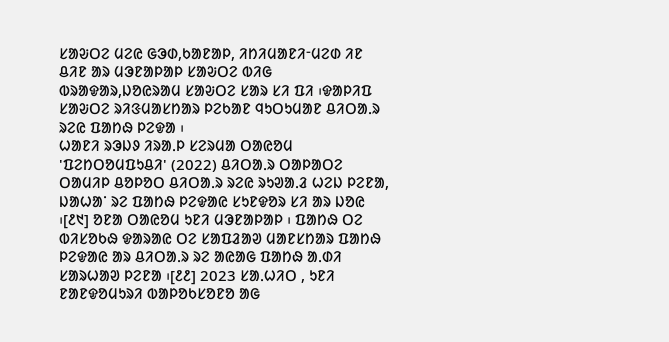ᱥᱟᱶᱛᱮ ᱢᱮᱭ ᱜᱳᱰ,ᱠᱟᱱᱟᱞ, ᱤᱴᱤᱢᱟᱱᱤᱼᱢᱮᱰ ᱤᱱ ᱪᱤᱱ ᱟᱨ ᱢᱳᱱᱟᱞᱟᱞ ᱥᱟᱶᱛᱮ ᱵᱤᱜ ᱵᱨᱟᱫᱟᱨ,ᱡᱚᱭᱨᱟᱢ ᱥᱟᱶᱛᱮ ᱥᱟᱨ ᱥᱤ ᱯᱤ ᱾ᱫᱟᱞᱤᱯ ᱥᱟᱶᱛᱮ ᱨᱤᱝᱢᱟᱥᱴᱟᱨ ᱞᱮᱠᱟᱱ ᱧᱩᱛᱩᱢᱟᱱ ᱪᱤᱛᱟᱹᱨ ᱨᱮᱭ ᱯᱟᱴᱷ ᱞᱮᱫᱟ ᱾
ᱦᱟᱱᱤ ᱨᱳᱡᱽ ᱤᱨᱟᱹᱞ ᱥᱮᱨᱢᱟ ᱛᱟᱭᱚᱢ 'ᱯᱮᱴᱛᱚᱢᱯᱩᱪᱤ' (2022) ᱪᱤᱛᱟᱹᱨ ᱛᱟᱞᱟᱛᱮ ᱛᱟᱢᱤᱞ ᱪᱚᱞᱚᱛ ᱪᱤᱛᱟᱹᱨ ᱨᱮᱭ ᱨᱩᱣᱟᱹᱲ ᱦᱮᱡ ᱞᱮᱱᱟ, ᱡᱟᱦᱟᱸ ᱨᱮ ᱯᱟᱴᱷ ᱞᱮᱫᱟᱭ ᱥᱩᱱᱫᱚᱨ ᱥᱤ ᱟᱨ ᱡᱚᱭ ᱾[᱒᱑] ᱚᱱᱟ ᱛᱟᱭᱚᱢ ᱩᱱᱤ ᱢᱳᱱᱟᱞᱟᱞ ᱾ ᱯᱟᱴᱷ ᱛᱮ ᱵᱤᱥᱚᱠᱷ ᱫᱟᱨᱟᱭ ᱛᱮ ᱥᱟᱯᱲᱟᱣ ᱢᱟᱱᱥᱴᱟᱨ ᱯᱟᱴᱷ ᱞᱮᱫᱟᱭ ᱟᱨ ᱪᱤᱛᱟᱹᱨ ᱨᱮ ᱟᱭᱟᱜ ᱯᱟᱴᱷ ᱟᱹᱰᱤ ᱥᱟᱨᱦᱟᱣ ᱞᱮᱱᱟ ᱾[᱒᱒] 2023 ᱥᱟᱹᱦᱤᱛ , ᱩᱱᱤ ᱱᱟᱱᱫᱚᱢᱩᱨᱤ ᱵᱟᱞᱚᱠᱥᱚᱱᱚ ᱟᱜ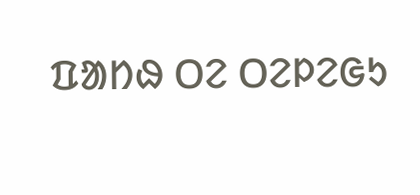ᱯᱟᱴᱷ ᱛᱮ ᱛᱮᱞᱮᱜᱩ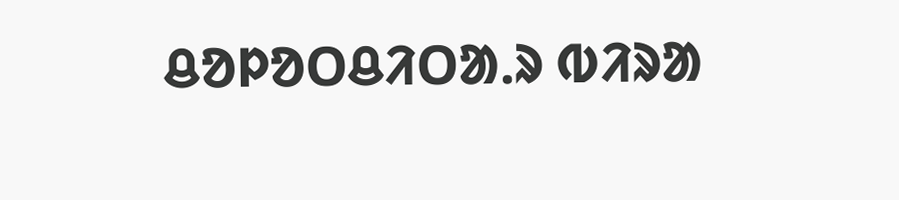ᱪᱚᱞᱚᱛᱪᱤᱛᱟᱹᱨ ᱵᱤᱨᱟ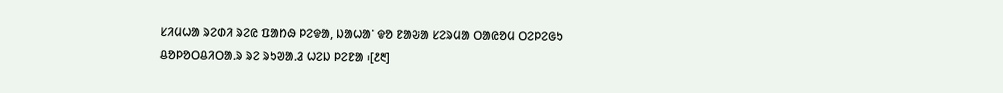ᱥᱤᱢᱦᱟ ᱨᱮᱰᱤ ᱨᱮᱭ ᱯᱟᱴᱷ ᱞᱮᱫᱟ, ᱡᱟᱦᱟᱸ ᱫᱚ ᱱᱟᱶᱟ ᱥᱮᱨᱢᱟ ᱛᱟᱭᱚᱢ ᱛᱮᱞᱮᱜᱩ ᱪᱚᱞᱚᱛᱪᱤᱛᱟᱹᱨ ᱨᱮ ᱨᱩᱣᱟᱹᱲ ᱦᱮᱡ ᱞᱮᱱᱟ ᱾[᱒᱓]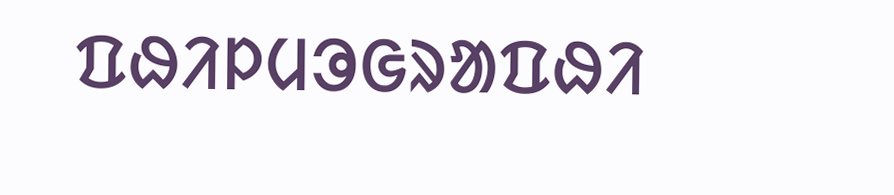ᱯᱷᱤᱞᱢᱳᱜᱨᱟᱯᱷᱤ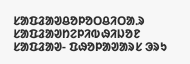ᱥᱟᱯᱲᱟᱣᱪᱚᱞᱚᱛᱪᱤᱛᱟᱹᱨ
ᱥᱟᱯᱲᱟᱣᱴᱮᱞᱤᱵᱷᱤᱡᱚᱱ
ᱥᱟᱯᱲᱟᱣ- ᱯᱷᱚᱞᱟᱣᱟᱨᱥ ᱳᱨᱩ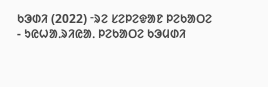ᱠᱳᱰᱤ (2022) ᱼᱨᱮ ᱥᱮᱞᱮᱫᱟᱱ ᱞᱮᱠᱟᱛᱮ
- ᱩᱭᱦᱟᱹᱨᱤᱭᱟᱹ ᱞᱮᱠᱟᱛᱮ ᱠᱳᱢᱰᱤ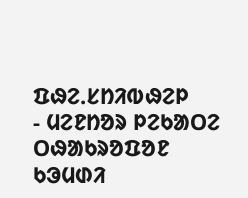ᱯᱷᱮᱹᱥᱴᱤᱵᱷᱮᱞ
- ᱢᱮᱱᱴᱚᱨ ᱞᱮᱠᱟᱛᱮ ᱛᱷᱟᱠᱨᱚᱯᱚᱱ ᱠᱳᱢᱰᱤ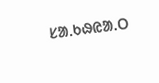ᱥᱟᱹᱠᱷᱭᱟᱹᱛ